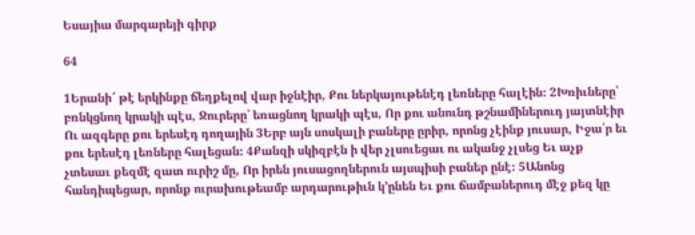Եսայիա մարգարեյի գիրք

64

1Երանի՜ թէ երկինքը ճեղքելով վար իջնէիր, Քու ներկայութենէդ լեռները հալէին։ 2Խռիւները՝ բռնկցնող կրակի պէս, Ջուրերը՝ եռացնող կրակի պէս, Որ քու անունդ թշնամիներուդ յայտնէիր Ու ազգերը քու երեսէդ դողային 3Երբ այն սոսկալի բաները ըրիր, որոնց չէինք յուսար, Իջա՛ր եւ քու երեսէդ լեռները հալեցան։ 4Քանզի սկիզբէն ի վեր չլսուեցաւ ու ականջ չլսեց Եւ աչք չտեսաւ քեզմէ զատ ուրիշ մը, Որ իրեն յուսացողներուն այսպիսի բաներ ընէ։ 5Անոնց հանդիպեցար, որոնք ուրախութեամբ արդարութիւն կ’ընեն Եւ քու ճամբաներուդ մէջ քեզ կը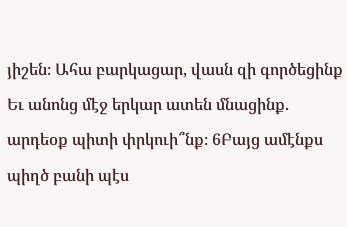յիշեն։ Ահա բարկացար, վասն զի գործեցինք Եւ անոնց մէջ երկար ատեն մնացինք. արդեօք պիտի փրկուի՞նք։ 6Բայց ամէնքս պիղծ բանի պէս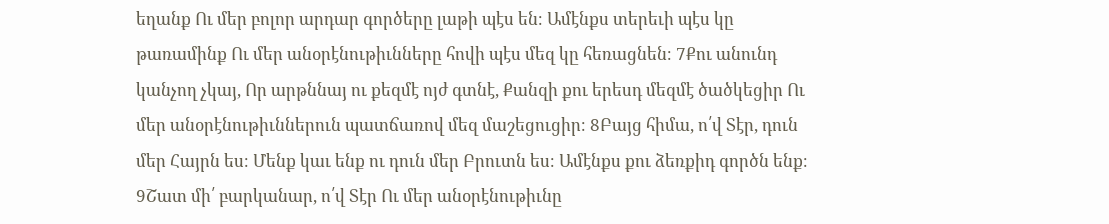եղանք Ու մեր բոլոր արդար գործերը լաթի պէս են։ Ամէնքս տերեւի պէս կը թառամինք Ու մեր անօրէնութիւնները հովի պէս մեզ կը հեռացնեն։ 7Քու անունդ կանչող չկայ, Որ արթննայ ու քեզմէ ոյժ գտնէ, Քանզի քու երեսդ մեզմէ ծածկեցիր Ու մեր անօրէնութիւններուն պատճառով մեզ մաշեցուցիր։ 8Բայց հիմա, ո՛վ Տէր, դուն մեր Հայրն ես։ Մենք կաւ ենք ու դուն մեր Բրուտն ես։ Ամէնքս քու ձեռքիդ գործն ենք։ 9Շատ մի՛ բարկանար, ո՛վ Տէր Ու մեր անօրէնութիւնը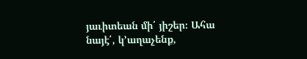յաւիտեան մի՛ յիշեր։ Ահա նայէ՛, կ’աղաչենք,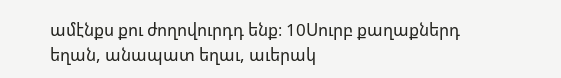ամէնքս քու ժողովուրդդ ենք։ 10Սուրբ քաղաքներդ եղան, անապատ եղաւ, աւերակ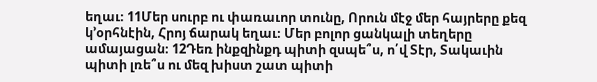եղաւ։ 11Մեր սուրբ ու փառաւոր տունը, Որուն մէջ մեր հայրերը քեզ կ’օրհնէին, Հրոյ ճարակ եղաւ։ Մեր բոլոր ցանկալի տեղերը ամայացան։ 12Դեռ ինքզինքդ պիտի զսպե՞ս, ո՛վ Տէր, Տակաւին պիտի լռե՞ս ու մեզ խիստ շատ պիտի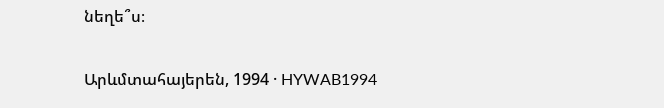նեղե՞ս։

Արևմտահայերեն, 1994 · HYWAB1994